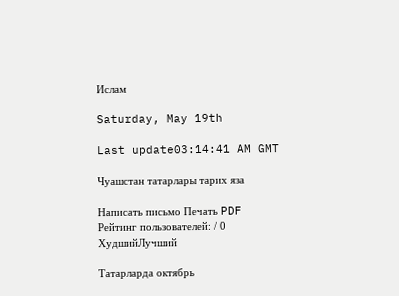Ислам

Saturday, May 19th

Last update03:14:41 AM GMT

Чуашстан татарлары тарих яза

Написать письмо Печать PDF
Рейтинг пользователей: / 0
ХудшийЛучший

Татарларда октябрь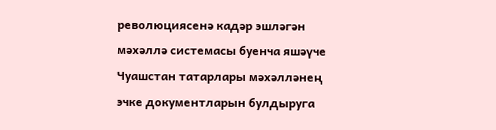революциясенә кадәр эшләгән мәхәллә системасы буенча яшәүче Чуашстан татарлары мәхәлләнең эчке документларын булдыруга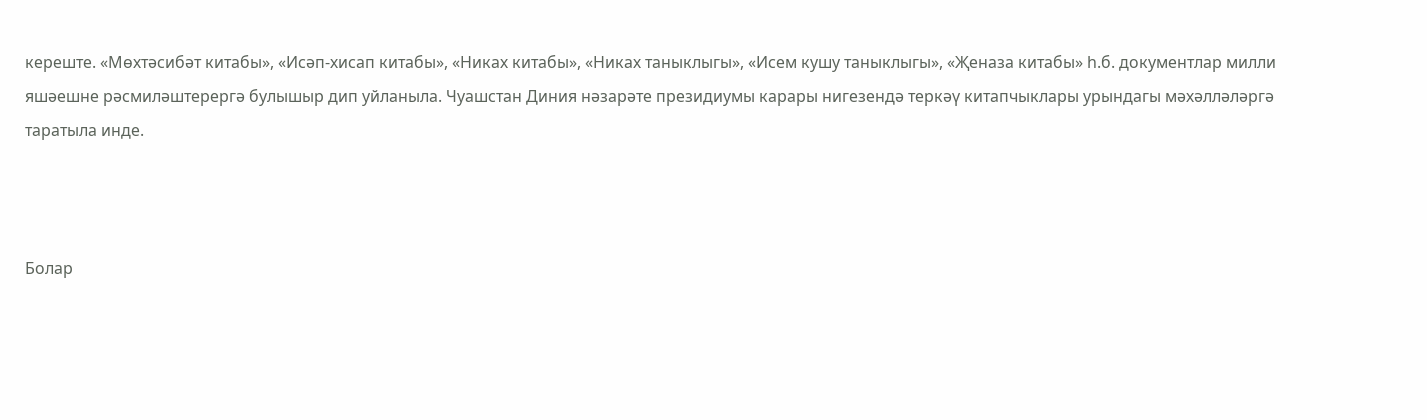кереште. «Мөхтәсибәт китабы», «Исәп-хисап китабы», «Никах китабы», «Никах таныклыгы», «Исем кушу таныклыгы», «Җеназа китабы» һ.б. документлар милли яшәешне рәсмиләштерергә булышыр дип уйланыла. Чуашстан Диния нәзарәте президиумы карары нигезендә теркәү китапчыклары урындагы мәхәлләләргә таратыла инде.



Болар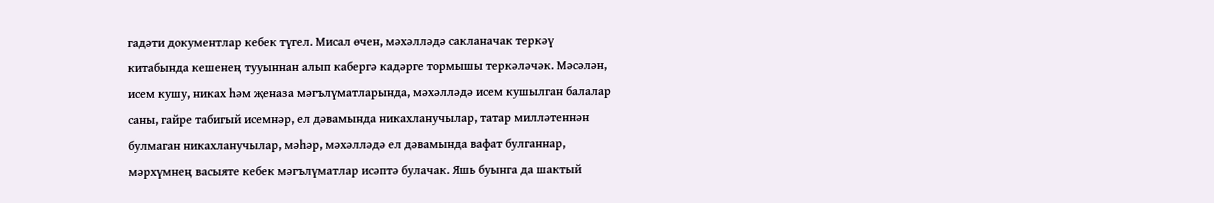гадәти документлар кебек түгел. Мисал өчен, мәхәлләдә сакланачак теркәү китабында кешенең тууыннан алып кабергә кадәрге тормышы теркәләчәк. Мәсәлән, исем кушу, никах һәм җеназа мәгълүматларында, мәхәлләдә исем кушылган балалар саны, гайре табигый исемнәр, ел дәвамында никахланучылар, татар милләтеннән булмаган никахланучылар, мәһәр, мәхәлләдә ел дәвамында вафат булганнар, мәрхүмнең васыяте кебек мәгълүматлар исәптә булачак. Яшь буынга да шактый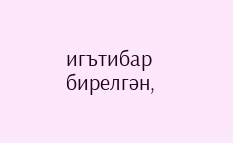игътибар бирелгән,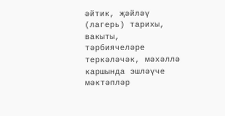әйтик, җәйләү (лагерь) тарихы, вакыты, тәрбиячеләре теркәләчәк, мәхәллә каршында эшләүче мәктәпләр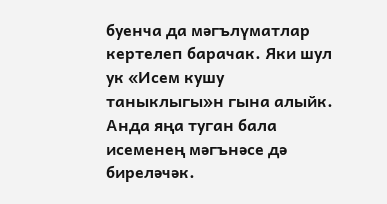буенча да мәгълүматлар кертелеп барачак. Яки шул ук «Исем кушу таныклыгы»н гына алыйк. Анда яңа туган бала исеменең мәгънәсе дә биреләчәк.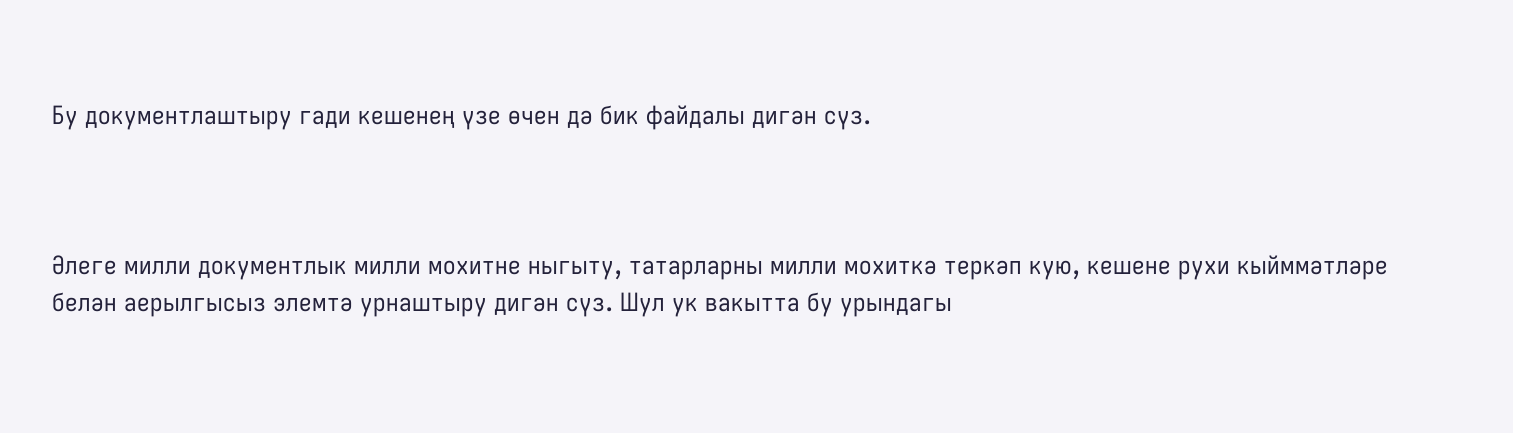Бу документлаштыру гади кешенең үзе өчен дә бик файдалы дигән сүз.



Әлеге милли документлык милли мохитне ныгыту, татарларны милли мохиткә теркәп кую, кешене рухи кыйммәтләре белән аерылгысыз элемтә урнаштыру дигән сүз. Шул ук вакытта бу урындагы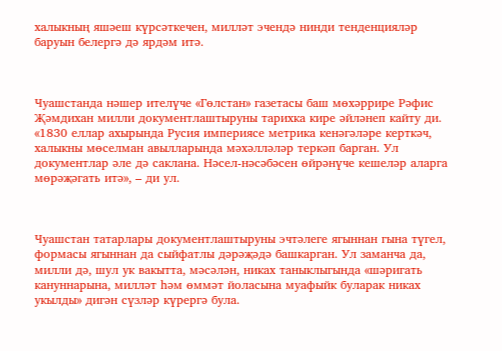халыкның яшәеш күрсәткечен, милләт эчендә нинди тенденцияләр баруын белергә дә ярдәм итә.



Чуашстанда нәшер ителүче «Гөлстан» газетасы баш мөхәррире Рәфис Җәмдихан милли документлаштыруны тарихка кире әйләнеп кайту ди. «1830 еллар ахырында Русия империясе метрика кенәгәләре керткәч, халыкны мөселман авылларында мәхәлләләр теркәп барган. Ул документлар әле дә саклана. Нәсел-нәсәбәсен өйрәнүче кешеләр аларга мөрәҗәгать итә», – ди ул.



Чуашстан татарлары документлаштыруны эчтәлеге ягыннан гына түгел, формасы ягыннан да сыйфатлы дәрәҗәдә башкарган. Ул заманча да, милли дә, шул ук вакытта, мәсәлән, никах таныклыгында «шәригать кануннарына, милләт һәм өммәт йоласына муафыйк буларак никах укылды» дигән сүзләр күрергә була.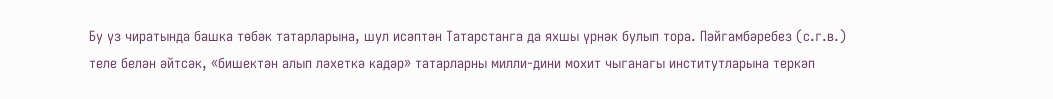Бу үз чиратында башка төбәк татарларына, шул исәптән Татарстанга да яхшы үрнәк булып тора. Пәйгамбәребез (с.г.в.) теле белән әйтсәк, «бишектән алып ләхеткә кадәр» татарларны милли-дини мохит чыганагы институтларына теркәп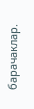барачаклар.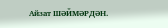Айзат ШӘЙМӘРДӘН.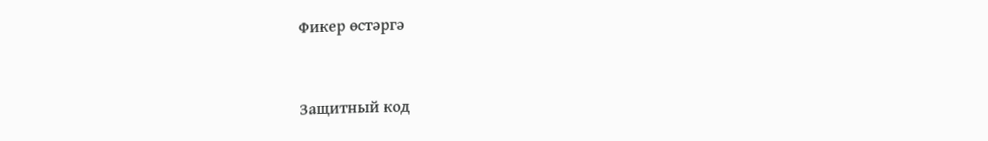Фикер өстәргә


Защитный код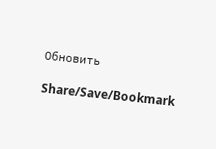Обновить

Share/Save/Bookmark